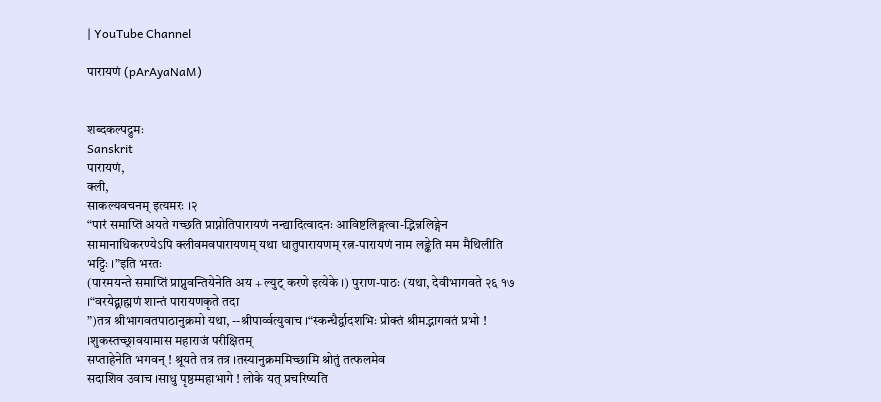| YouTube Channel

पारायणं (pArAyaNaM)


शब्दकल्पद्रुमः
Sanskrit
पारायणं,
क्ली,
साकल्यवचनम् इत्यमरः ।२
“पारं समाप्तिं अयते गच्छति प्राप्नोतिपारायणं नन्द्यादित्वादनः आविष्टलिङ्गत्वा-द्भिन्नलिङ्गेन सामानाधिकरण्येऽपि क्लीवमवपारायणम् यथा धातुपारायणम् रत्न-पारायणं नाम लङ्केति मम मैथिलीति भट्टिः ।”इति भरतः
(पारमयन्ते समाप्तिं प्राप्नुवन्तियेनेति अय + ल्युट् करणे इत्येके ।) पुराण-पाठः (यथा, देवीभागवते २६ १७ ।“वरयेद्ब्राह्मणं शान्तं पारायणकृते तदा
”)तत्र श्रीभागवतपाठानुक्रमो यथा, --श्रीपार्व्वत्युवाच ।“स्कन्धैर्द्वादशभिः प्रोक्तं श्रीमद्भागवतं प्रभो ! ।शुकस्तच्छ्रावयामास महाराजं परीक्षितम्
सप्ताहेनेति भगवन् ! श्रूयते तत्र तत्र ।तस्यानुक्रममिच्छामि श्रोतुं तत्फलमेव
सदाशिव उवाच ।साधु पृष्ठम्महाभागे ! लोके यत् प्रचरिष्यति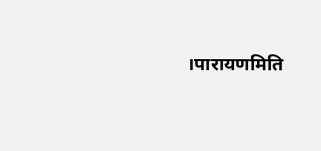।पारायणमिति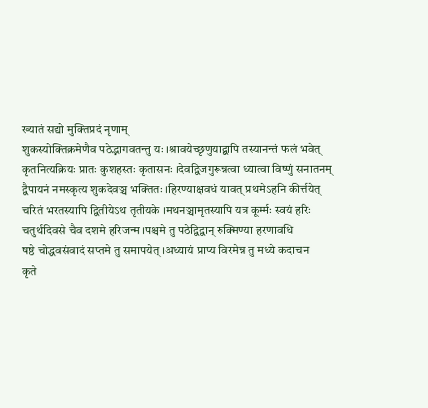ख्यातं सद्यो मुक्तिप्रदं नृणाम्
शुकस्योक्तिक्रमेणैव पठेद्भागवतन्तु यः ।श्रावयेच्छृणुयाद्बापि तस्यानन्तं फलं भवेत्
कृतनित्यक्रियः प्रातः कुशहस्तः कृतासनः ।देवद्विजगुरून्नत्वा ध्यात्वा विष्णुं सनातनम्
द्वैपायनं नमस्कृत्य शुकदेवञ्च भक्तितः ।हिरण्याक्षवधं यावत् प्रथमेऽहनि कीर्त्तयेत्
चरितं भरतस्यापि द्वितीयेऽथ तृतीयके ।मथनञ्चामृतस्यापि यत्र कूर्म्मः स्वयं हरिः
चतुर्थदिवसे चैव दशमे हरिजन्म ।पश्चमे तु पठेद्विद्वान् रुक्मिण्या हरणावधि
षष्ठे चोद्धवसंवादं सप्तमे तु समापयेत् ।अध्यायं प्राप्य विरमेन्न तु मध्ये कदाचन
कृते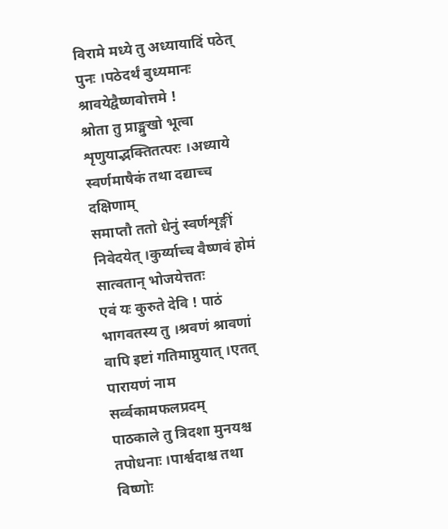विरामे मध्ये तु अध्यायादिं पठेत् पुनः ।पठेदर्थं बुध्यमानः श्रावयेद्वैष्णवोत्तमे !
श्रोता तु प्राङ्मुखो भूत्वा शृणुयाद्भक्तितत्परः ।अध्याये स्वर्णमाषैकं तथा दद्याच्च दक्षिणाम्
समाप्तौ ततो धेनुं स्वर्णशृङ्गीं निवेदयेत् ।कुर्य्याच्च वैष्णवं होमं सात्वतान् भोजयेत्ततः
एवं यः कुरुते देवि ! पाठं भागवतस्य तु ।श्रवणं श्रावणां वापि इष्टां गतिमाप्नुयात् ।एतत् पारायणं नाम सर्व्वकामफलप्रदम्
पाठकाले तु त्रिदशा मुनयश्च तपोधनाः ।पार्श्वदाश्च तथा विष्णोः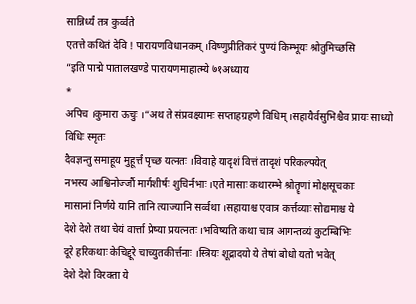सान्निर्ध्यं तत्र कुर्व्वते
एतत्ते कथितं देवि ! पारायणविधानकम् ।विष्णुप्रीतिकरं पुण्यं किम्भूयः श्रोतुमिच्छसि
”इति पाद्मे पातालखण्डे पारायणमाहात्म्ये ७१अध्याय
*
अपिच ।कुमारा ऊचुः ।“अथ ते संप्रवक्ष्यामः सप्ताहग्रहणे विधिम् ।सहायैर्वसुभिश्चैव प्रायः साध्यो विधिः स्मृतः
दैवज्ञन्तु समाहूय मुहूर्त्तं पृच्छ यत्नतः ।विवाहे यादृशं वित्तं तादृशं परिकल्पयेत्
नभस्य आश्विनोर्ज्जौ मार्गशीर्षः शुचिर्नभाः ।एते मासाः कथारम्भे श्रोतॄणां मोक्षसूचकाः
मासानां निर्णये यानि तानि त्याज्यानि सर्व्वथा ।सहायाश्च एवात्र कर्त्तव्याः सोद्यमाश्च ये
देशे देशे तथा चेयं वार्त्ता प्रेष्या प्रयत्नतः ।भविष्यति कथा चात्र आगन्तव्यं कुटम्बिभिः
दूरे हरिकथाः केचिद्दूरे चाच्युतकीर्त्तनाः ।स्त्रियः शूद्रादयो ये तेषां बोधो यतो भवेत्
देशे देशे विरक्ता ये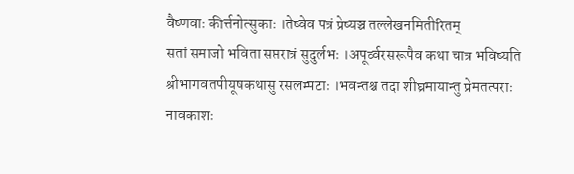वैष्णवाः कीर्त्तनोत्सुकाः ।तेष्वेव पत्रं प्रेष्यञ्च तल्लेखनमितीरितम्
सतां समाजो भविता सप्तरात्रं सुदुर्लभः ।अपूर्व्वरसरूपैव कथा चात्र भविष्यति
श्रीभागवतपीयूषकथासु रसलम्पटाः ।भवन्तश्च तदा शीघ्रमायान्तु प्रेमतत्पराः
नावकाशः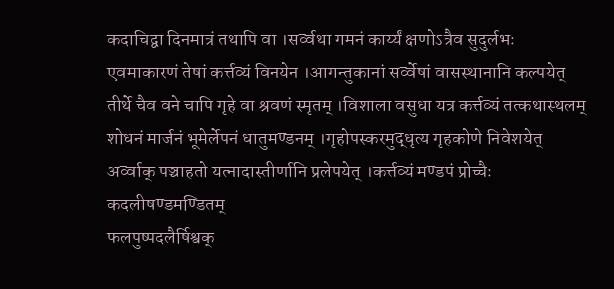कदाचिद्वा दिनमात्रं तथापि वा ।सर्व्वथा गमनं कार्य्यं क्षणोऽत्रैव सुदुर्लभः
एवमाकारणं तेषां कर्त्तव्यं विनयेन ।आगन्तुकानां सर्व्वेषां वासस्थानानि कल्पयेत्
तीर्थे चैव वने चापि गृहे वा श्रवणं स्मृतम् ।विशाला वसुधा यत्र कर्त्तव्यं तत्कथास्थलम्
शोधनं मार्जनं भूमेर्लेपनं धातुमण्डनम् ।गृहोपस्करमुद्धृत्य गृहकोणे निवेशयेत्
अर्व्वाक् पञ्चाहतो यत्नादास्तीर्णानि प्रलेपयेत् ।कर्त्तव्यं मण्डपं प्रोच्चैः कदलीषण्डमण्डितम्
फलपुष्पदलैर्षिश्वक्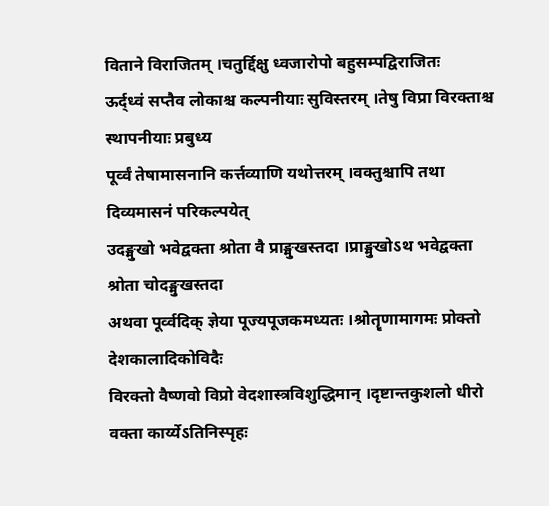विताने विराजितम् ।चतुर्द्दिक्षु ध्वजारोपो बहुसम्पद्विराजितः
ऊर्द्ध्वं सप्तैव लोकाश्च कल्पनीयाः सुविस्तरम् ।तेषु विप्रा विरक्ताश्च स्थापनीयाः प्रबुध्य
पूर्व्वं तेषामासनानि कर्त्तव्याणि यथोत्तरम् ।वक्तुश्चापि तथा दिव्यमासनं परिकल्पयेत्
उदङ्मुखो भवेद्वक्ता श्रोता वै प्राङ्मुखस्तदा ।प्राङ्मुखोऽथ भवेद्वक्ता श्रोता चोदङ्मुखस्तदा
अथवा पूर्व्वदिक् ज्ञेया पूज्यपूजकमध्यतः ।श्रोतॄणामागमः प्रोक्तो देशकालादिकोविदैः
विरक्तो वैष्णवो विप्रो वेदशास्त्रविशुद्धिमान् ।दृष्टान्तकुशलो धीरो वक्ता कार्य्येऽतिनिस्पृहः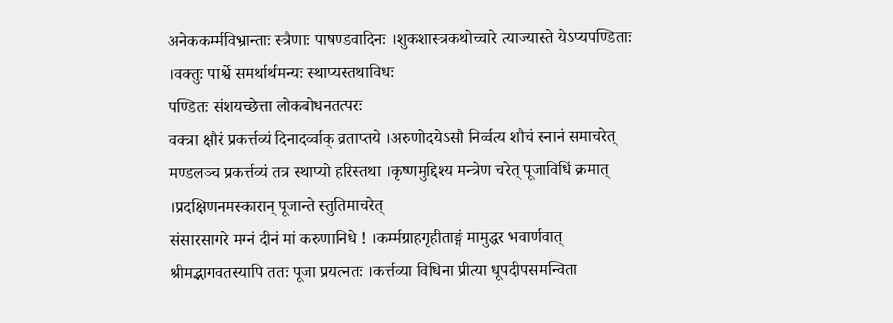अनेककर्म्मविभ्रान्ताः स्त्रैणाः पाषण्डवादिनः ।शुकशास्त्रकथोच्चारे त्याज्यास्ते येऽप्यपण्डिताः ।वक्तुः पार्श्वे समर्थार्थमन्यः स्थाप्यस्तथाविधः
पण्डितः संशयच्छेत्ता लोकबोधनतत्परः
वक्त्रा क्षौरं प्रकर्त्तव्यं दिनादर्व्वाक् व्रताप्तये ।अरुणोदयेऽसौ निर्व्वत्य शौचं स्नानं समाचरेत्
मण्डलञ्च प्रकर्त्तव्यं तत्र स्थाप्यो हरिस्तथा ।कृष्णमुद्दिश्य मन्त्रेण चरेत् पूजाविधिं क्रमात् ।प्रदक्षिणनमस्कारान् पूजान्ते स्तुतिमाचरेत्
संसारसागरे मग्नं दीनं मां करुणानिधे ! ।कर्म्मग्राहगृहीताङ्गं मामुद्धर भवार्णवात्
श्रीमद्भागवतस्यापि ततः पूजा प्रयत्नतः ।कर्त्तव्या विधिना प्रीत्या धूपदीपसमन्विता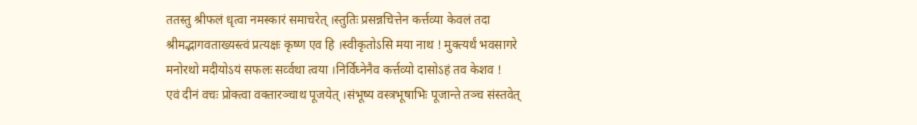ततस्तु श्रीफलं धृत्वा नमस्कारं समाचरेत् ।स्तुतिः प्रसन्नचित्तेन कर्त्तव्या केवलं तदा
श्रीमद्भागवताख्यस्त्वं प्रत्यक्षः कृष्ण एव हि ।स्वीकृतोऽसि मया नाथ ! मुक्त्यर्थं भवसागरे
मनोरथो मदीयोऽयं सफलः सर्व्वथा त्वया ।निर्विघ्नेनैव कर्त्तव्यो दासोऽहं तव केशव !
एवं दीनं वचः प्रोक्त्वा वक्तारञ्चाथ पूजयेत् ।संभूष्य वस्त्रभूषाभिः पूजान्ते तञ्च संस्तवेत्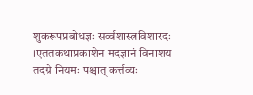शुकरूपप्रबोधज्ञः सर्व्वशास्त्रविशारदः ।एततकथाप्रकाशेन मदज्ञानं विनाशय
तदग्रे नियमः पश्चात् कर्त्तव्यः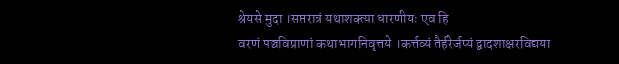श्रेयसे मुदा ।सप्तरात्रं यथाशक्त्या धारणीयः एव हि
वरणं पञ्चविप्राणां कथाभागनिवृत्तये ।कर्त्तव्यं तैर्हरेर्जप्यं द्वादशाक्षरविद्यया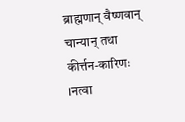ब्राह्मणान् वैष्णवान् चान्यान् तथा कीर्त्तन-कारिणः ।नत्वा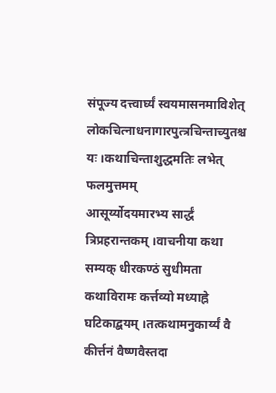संपूज्य दत्त्वार्घ्यं स्वयमासनमाविशेत्
लोकचित्नाधनागारपुत्त्रचिन्ताच्युतश्च यः ।कथाचिन्ताशुद्धमतिः लभेत् फलमुत्तमम्
आसूर्य्योदयमारभ्य सार्द्धं त्रिप्रहरान्तकम् ।वाचनीया कथा सम्यक् धीरकण्ठं सुधीमता
कथाविरामः कर्त्तव्यो मध्याह्ने घटिकाद्बयम् ।तत्कथामनुकार्य्यं वै कीर्त्तनं वैष्णवैस्तदा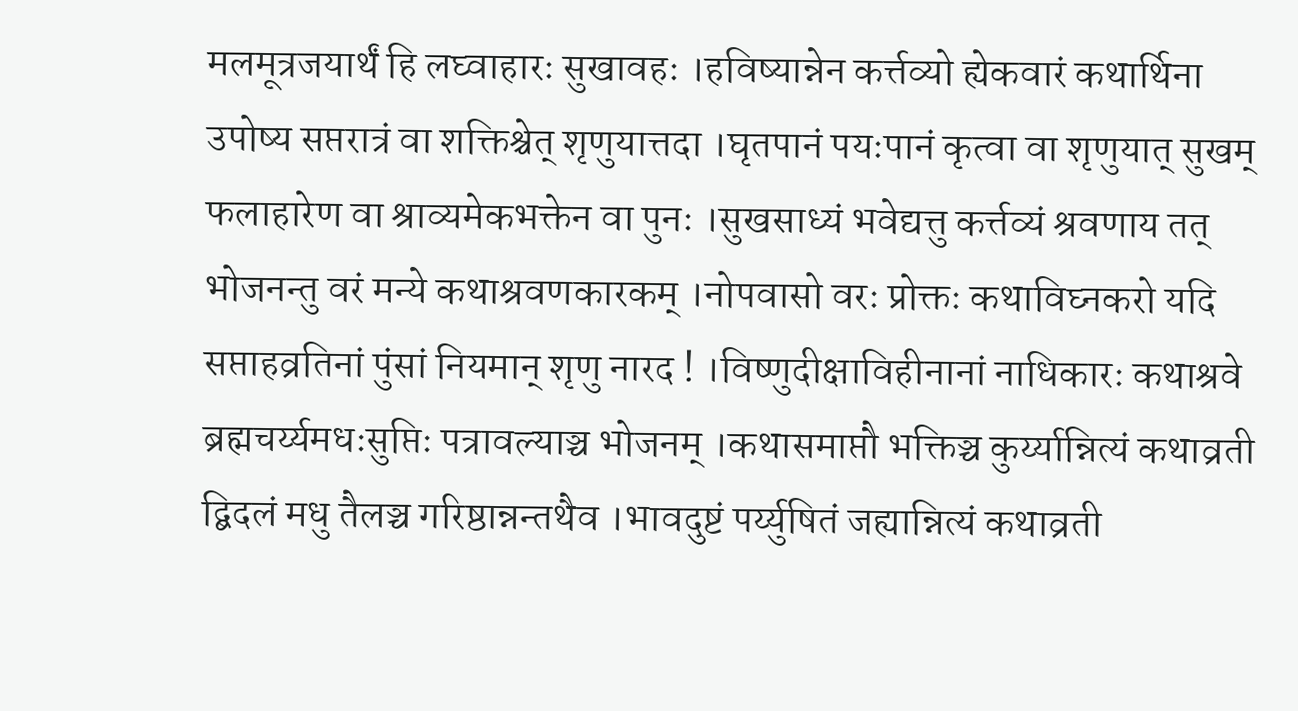मलमूत्रजयार्थं हि लघ्वाहारः सुखावहः ।हविष्यान्नेन कर्त्तव्यो ह्येकवारं कथार्थिना
उपोष्य सप्तरात्रं वा शक्तिश्चेत् शृणुयात्तदा ।घृतपानं पयःपानं कृत्वा वा शृणुयात् सुखम्
फलाहारेण वा श्राव्यमेकभक्तेन वा पुनः ।सुखसाध्यं भवेद्यत्तु कर्त्तव्यं श्रवणाय तत्
भोजनन्तु वरं मन्ये कथाश्रवणकारकम् ।नोपवासो वरः प्रोक्तः कथाविघ्नकरो यदि
सप्ताहव्रतिनां पुंसां नियमान् शृणु नारद ! ।विष्णुदीक्षाविहीनानां नाधिकारः कथाश्रवे
ब्रह्मचर्य्यमधःसुप्तिः पत्रावल्याञ्च भोजनम् ।कथासमाप्तौ भक्तिञ्च कुर्य्यान्नित्यं कथाव्रती
द्बिदलं मधु तैलञ्च गरिष्ठान्नन्तथैव ।भावदुष्टं पर्य्युषितं जह्यान्नित्यं कथाव्रती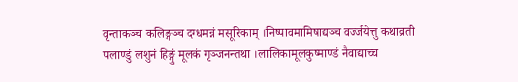वृन्ताकञ्च कलिङ्गञ्च दग्धमन्नं मसूरिकाम् ।निष्पावमामिषाद्यञ्च वर्ज्जयेत्तु कथाव्रती
पलाण्डुं लशुनं हिङ्गुं मूलकं गृञ्जनन्तथा ।लालिकामूलकुष्माण्डं नैवाद्याच्च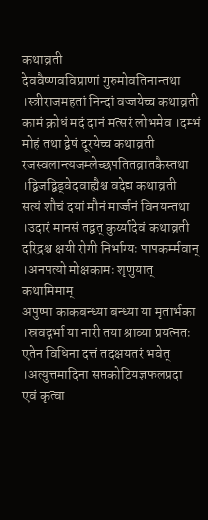कथाव्रती
देववैष्णवविप्राणां गुरुमोवतिनान्तथा ।स्त्रीराजमहतां निन्दां वज्जयेच्च कथाव्रती
कामं क्रोधं मदं दानं मत्सरं लोभमेव ।दम्भं मोहं तथा द्वेषं दूरयेच्च कथाव्रती
रजस्वलान्त्यजम्लेच्छपतितव्रातकैस्तथा ।द्बिजद्बिड्वेदवाह्यैश्च वदेद्य कथाव्रती
सत्यं शौचं दयां मौनं मार्ज्जनं विनयन्तथा ।उदारं मानसं तद्वत् कुर्य्यादेवं कथाव्रती
दरिद्रश्च क्षयी रोगी निर्भाग्यः पापकर्म्मवान् ।अनपत्यो मोक्षकामः शृणुयात् कथामिमाम्
अपुष्पा काकबन्ध्या बन्ध्या या मृतार्भका ।स्रवद्गर्भा या नारी तया श्राव्या प्रयत्नतः
एतेन विधिना दत्तं तदक्षयतरं भवेत् ।अत्युत्तमादिना सप्तकोटियज्ञफलप्रदा
एवं कृत्वा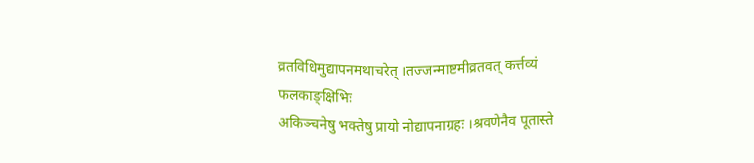व्रतविधिमुद्यापनमथाचरेत् ।तज्जन्माष्टमीव्रतवत् कर्त्तव्यं फलकाङ्क्षिभिः
अकिञ्चनेषु भक्तेषु प्रायो नोद्यापनाग्रहः ।श्रवणेनैव पूतास्ते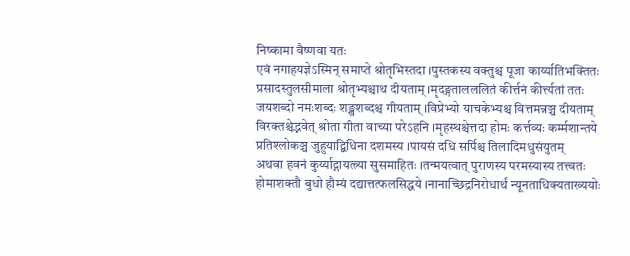निष्कामा वैष्णवा यतः
एवं नगाहयज्ञेऽस्मिन् समाप्ते श्रोतृभिस्तदा ।पुस्तकस्य वक्तुश्च पूजा कार्य्यातिभक्तितः
प्रसादस्तुलसीमाला श्रोतृभ्यश्चाथ दीयताम् ।मृदङ्गतालललितं कीर्त्तनं कीर्त्त्यतां ततः
जयशब्दो नमःशब्दः शङ्खशब्दश्च गीयताम् ।विप्रेभ्यो याचकेभ्यश्च वित्तमन्नञ्च दीयताम्
विरक्तश्चेद्भवेत् श्रोता गीता वाच्या परेऽहनि ।मृहस्थश्चेत्तदा होमः कर्त्तव्यः कर्म्मशान्तये
प्रतिश्लोकञ्च जुहुयाद्बिधिना दशमस्य ।पायसं दधि सर्पिश्च तिलादिमधुसंयुतम्
अथवा हवनं कुर्य्याद्गायत्त्र्या सुसमाहितः ।तन्मयत्वात् पुराणस्य परमस्यास्य तत्त्वतः
होमाशक्तौ बुधो हौम्यं दद्यात्तत्फलसिद्धये ।नानाच्छिद्रनिरोधार्थं न्यूनताधिक्यताख्ययोः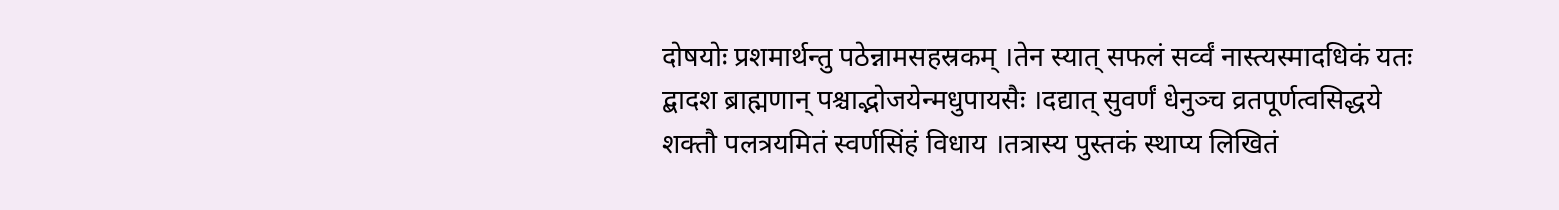दोषयोः प्रशमार्थन्तु पठेन्नामसहस्रकम् ।तेन स्यात् सफलं सर्व्वं नास्त्यस्मादधिकं यतः
द्बादश ब्राह्मणान् पश्चाद्भोजयेन्मधुपायसैः ।दद्यात् सुवर्णं धेनुञ्च व्रतपूर्णत्वसिद्धये
शक्तौ पलत्रयमितं स्वर्णसिंहं विधाय ।तत्रास्य पुस्तकं स्थाप्य लिखितं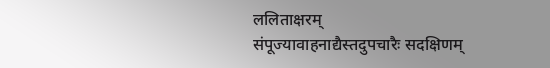ललिताक्षरम्
संपूज्यावाहनाद्यैस्तदुपचारैः सदक्षिणम्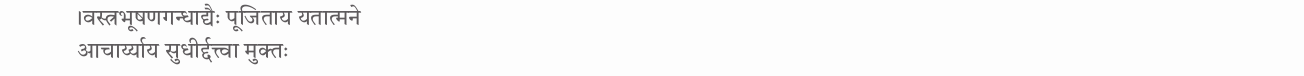।वस्त्रभूषणगन्धाद्यैः पूजिताय यतात्मने
आचार्य्याय सुधीर्द्दत्त्वा मुक्तः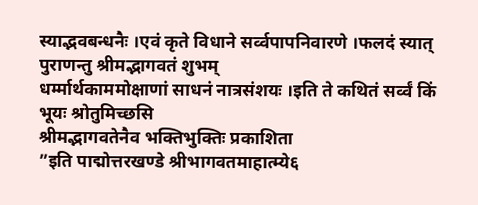स्याद्भवबन्धनैः ।एवं कृते विधाने सर्व्वपापनिवारणे ।फलदं स्यात् पुराणन्तु श्रीमद्भागवतं शुभम्
धर्म्मार्थकाममोक्षाणां साधनं नात्रसंशयः ।इति ते कथितं सर्व्वं किं भूयः श्रोतुमिच्छसि
श्रीमद्भागवतेनैव भक्तिभुक्तिः प्रकाशिता
”इति पाद्मोत्तरखण्डे श्रीभागवतमाहात्म्ये६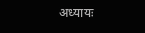अध्यायः